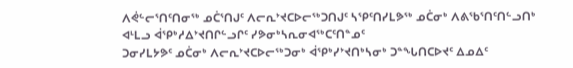ᐱᕚᓪᓕᕐᑎᑦᑎᓂᖅ ᓄᑖᕐᑎᒍᑦ ᐱᓕᕆᔾᔪᑕᐅᓕᖅᑐᑎᒍᑦ ᓴᕿᑦᑎᓯᒪᕗᖅ ᓄᑖᓂᒃ ᐱᕕᖃᕐᑎᑦᑎᓪᓗᑎᒃ ᐊᒻᒪᓗ ᐋᕿᒃᓱᐃᔾᔪᑎᒋᓪᓗᒋᑦ ᓯᕗᓂᒃᓴᕆᓂᐊᖅᑕᑦᑎᓐᓄᑦ
ᑐᓂᓯᒪᔭᕗᑦ ᓄᑖᓂᒃ ᐱᓕᕆᔾᔪᑕᐅᓕᖅᑐᓂᒃ ᐋᕿᒃᓯᔾᔪᑎᒃᓴᓂᒃ ᑐᓐᖓᑎᑕᐅᔪᑦ ᐃᓄᐃᑦ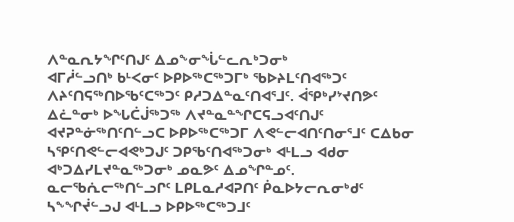ᐱᓐᓇᕆᔭᖏᑦᑎᒍᑦ ᐃᓄᖕᓂᖔᓪᓚᕆᒃᑐᓂᒃ
ᐊᒥᓲᓪᓗᑎᒃ ᑲᒻᐸᓂᑦ ᐅᑭᐅᖅᑕᖅᑐᒥᒃ ᖃᐅᔨᒪᑦᑎᐊᖅᑐᑦ ᐱᔨᑦᑎᕋᖅᑎᐅᖃᑦᑕᖅᑐᑦ ᑭᓱᑐᐃᓐᓇᑦᑎᐊᕐᒧᑦ. ᐋᕿᒃᓯᔾᔪᑎᕗᑦ ᐃᓛᓐᓂᒃ ᐅᖓᑖᒎᖅᑐᖅ ᐱᔪᓐᓇᓐᖏᑕᕋᓗᐊᑦᑎᒍᑦ ᐊᔪᕈᓐᓃᖅᑎᑦᑎᓪᓗᑕ ᐅᑭᐅᖅᑕᖅᑐᒥ ᐱᕙᓪᓕᐊᑎᑦᑎᓂᕐᒧᑦ ᑕᐃᑲᓂ ᓴᕿᑦᑎᕙᓪᓕᐊᕙᒃᑐᒍᑦ ᑐᑭᖃᑦᑎᐊᖅᑐᓂᒃ ᐊᒻᒪᓗ ᐊᑯᓂ ᐊᒃᑐᐃᓯᒪᔪᓐᓇᖅᑐᓂᒃ ᓄᓇᕗᑦ ᐃᓄᖏᓐᓄᑦ.
ᓇᓕᖃᕇᓕᖅᑎᓪᓗᒋᑦ ᒪᑭᒪᓇᓱᐊᕈᑎᑦ ᑮᓇᐅᔭᓕᕆᓂᒃᑯᑦ ᓴᖕᖏᔫᓪᓗᒍ ᐊᒻᒪᓗ ᐅᑭᐅᖅᑕᖅᑐᒧᑦ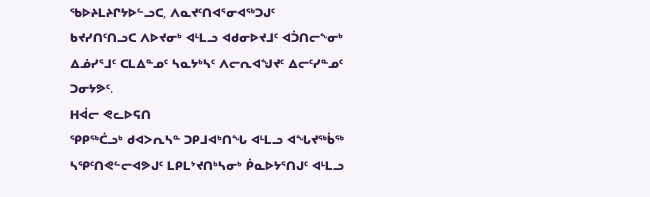ᖃᐅᔨᒪᔨᒋᔭᐅᓪᓗᑕ, ᐱᓇᔪᑦᑎᐊᕐᓂᐊᖅᑐᒍᑦ ᑲᔪᓯᑎᑦᑎᓗᑕ ᐱᐅᔪᓂᒃ ᐊᒻᒪᓗ ᐊᑯᓂᐅᔪᒧᑦ ᐊᑑᑎᓕᖕᓂᒃ ᐃᓅᓯᕐᒧᑦ ᑕᒪᐃᓐᓄᑦ ᓴᓇᔭᒃᓴᑦ ᐱᓕᕆᐊᖑᔪᑦ ᐃᓕᑦᓯᓐᓄᑦ ᑐᓂᔭᕗᑦ.
ᕼᐋᓕ ᕙᓚᐅᕋᑎ
ᕿᑭᖅᑖᓗᒃ ᑯᐊᐳᕆᓴᓐ ᑐᑭᒧᐊᒃᑎᖓ ᐊᒻᒪᓗ ᐊᖓᔪᖅᑳᖅ
ᓴᕿᑦᑎᕙᓪᓕᐊᕗᒍᑦ ᒪᑭᒪᔾᔪᑎᒃᓴᓂᒃ ᑮᓇᐅᔭᕐᑎᒍᑦ ᐊᒻᒪᓗ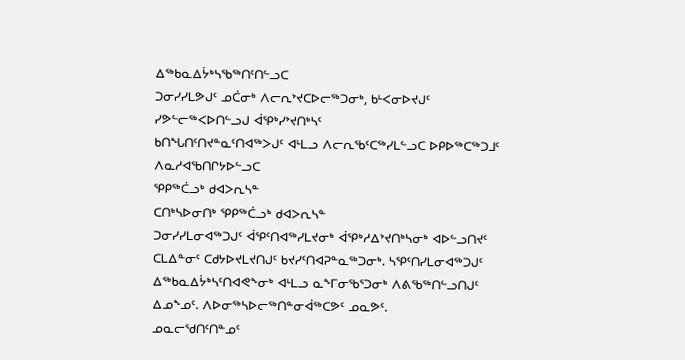ᐃᖅᑲᓇᐃᔮᒃᓴᖃᖅᑎᑦᑎᓪᓗᑕ
ᑐᓂᓯᓯᒪᕗᒍᑦ ᓄᑖᓂᒃ ᐱᓕᕆᔾᔪᑕᐅᓕᖅᑐᓂᒃ, ᑲᒻᐸᓂᐅᔪᒍᑦ ᓯᕗᓪᓕᖅᐸᐅᑎᓪᓗᒍ ᐋᕿᒃᓯᔾᔪᑎᒃᓴᑦ
ᑲᑎᖓᑎᑦᑎᔪᓐᓇᑦᑎᐊᖅᐳᒍᑦ ᐊᒻᒪᓗ ᐱᓕᕆᖃᑦᑕᖅᓯᒪᓪᓗᑕ ᐅᑭᐅᖅᑕᖅᑐᒧᑦ ᐱᓇᓱᐊᖃᑎᒋᔭᐅᓪᓗᑕ
ᕿᑭᖅᑖᓗᒃ ᑯᐊᐳᕆᓴᓐ
ᑕᑎᒃᓴᐅᓂᑎᒃ ᕿᑭᖅᑖᓗᒃ ᑯᐊᐳᕆᓴᓐ
ᑐᓂᓯᓯᒪᓂᐊᖅᑐᒍᑦ ᐋᕿᑦᑎᐊᖅᓯᒪᔪᓂᒃ ᐋᕿᒃᓱᐃᔾᔪᑎᒃᓴᓂᒃ ᐊᐅᓪᓗᑎᔪᑦ ᑕᒪᐃᓐᓂᑦ ᑕᑯᔭᐅᔪᒪᔪᑎᒍᑦ ᑲᔪᓯᑦᑎᐊᕈᓐᓇᖅᑐᓂᒃ. ᓴᕿᑦᑎᓯᒪᓂᐊᖅᑐᒍᑦ ᐃᖅᑲᓇᐃᔮᒃᓴᑦᑎᐊᕙᖕᓂᒃ ᐊᒻᒪᓗ ᓇᖕᒥᓂᖃᕐᑐᓂᒃ ᐱᕕᖃᖅᑎᓪᓗᑎᒍᑦ ᐃᓄᖕᓄᑦ. ᐱᐅᓂᖅᓴᐅᓕᖅᑎᓐᓂᐋᖅᑕᕗᑦ ᓄᓇᕗᑦ.
ᓄᓇᓕᖁᑎᑦᑎᓐᓄᑦ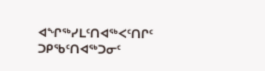ᐊᖏᖅᓯᒪᑦᑎᐊᖅᐸᑦᑎᒋᑦ ᑐᑭᖃᑦᑎᐊᖅᑐᓂᑦ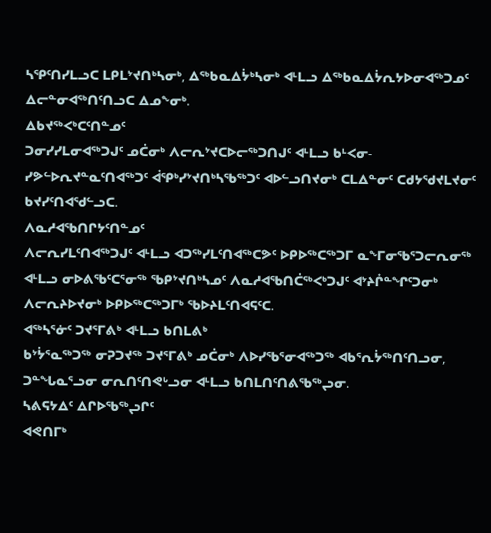ᓴᕿᑦᑎᓯᒪᓗᑕ ᒪᑭᒪᔾᔪᑎᒃᓴᓂᒃ, ᐃᖅᑲᓇᐃᔮᒃᓴᓂᒃ ᐊᒻᒪᓗ ᐃᖅᑲᓇᐃᔮᕆᔭᐅᓂᐊᖅᑐᓄᑦ ᐃᓕᓐᓂᐊᖅᑎᑦᑎᓗᑕ ᐃᓄᖕᓂᒃ.
ᐃᑲᔪᖅᐸᒃᑕᑦᑎᓐᓄᑦ
ᑐᓂᓯᓯᒪᓂᐊᖅᑐᒍᑦ ᓄᑖᓂᒃ ᐱᓕᕆᔾᔪᑕᐅᓕᖅᑐᑎᒍᑦ ᐊᒻᒪᓗ ᑲᒻᐸᓂ-ᓯᕗᓪᐅᕆᔪᓐᓇᑦᑎᐊᖅᑐᑦ ᐋᕿᒃᓯᔾᔪᑎᒃᓴᖃᖅᑐᑦ ᐊᐅᓪᓗᑎᔪᓂᒃ ᑕᒪᐃᓐᓂᑦ ᑕᑯᔭᖁᔪᒪᔪᓂᑦ ᑲᔪᓯᑦᑎᐊᖁᓪᓗᑕ.
ᐱᓇᓱᐊᖃᑎᒋᔭᑦᑎᓐᓄᑦ
ᐱᓕᕆᓯᒪᑦᑎᐊᖅᑐᒍᑦ ᐊᒻᒪᓗ ᐊᑐᖅᓯᒪᑦᑎᐊᖅᑕᕗᑦ ᐅᑭᐅᖅᑕᖅᑐᒥ ᓇᖕᒥᓂᖃᕐᑐᓕᕆᓂᕐᒃ ᐊᒻᒪᓗ ᓂᐅᕕᖃᑦᑕᕐᓂᖅ ᖃᑭᔾᔪᑎᒃᓴᓄᑦ ᐱᓇᓱᐊᖃᑎᑖᖅᐸᒃᑐᒍᑦ ᐊᔾᔨᒌᓐᖏᑦᑐᓂᒃ ᐱᓕᕆᔨᐅᔪᓂᒃ ᐅᑭᐅᖅᑕᖅᑐᒥᒃ ᖃᐅᔨᒪᑦᑎᐊᕋᑦᑕ.
ᐊᖅᓴᕐᓃᑦ ᑐᔪᕐᒥᕕᒃ ᐊᒻᒪᓗ ᑲᑎᒪᕕᒃ
ᑲᔾᔮᕐᓇᖅᑐᖅ ᓂᕈᑐᔪᖅ ᑐᔪᕐᒥᕕᒃ ᓄᑖᓂᒃ ᐱᐅᓯᖃᕐᓂᐊᖅᑐᖅ ᐊᑲᕐᕆᔮᖅᑎᑦᑎᓗᓂ, ᑐᓐᖓᓇᕐᓗᓂ ᓂᕆᑎᑦᑎᕙᒡᓗᓂ ᐊᒻᒪᓗ ᑲᑎᒪᑎᑦᑎᕕᖃᖅᖢᓂ.
ᓴᕕᕋᔭᐃᑦ ᐃᒋᐅᖃᖅᖢᒋᑦ
ᐊᕙᑎᒥᒃ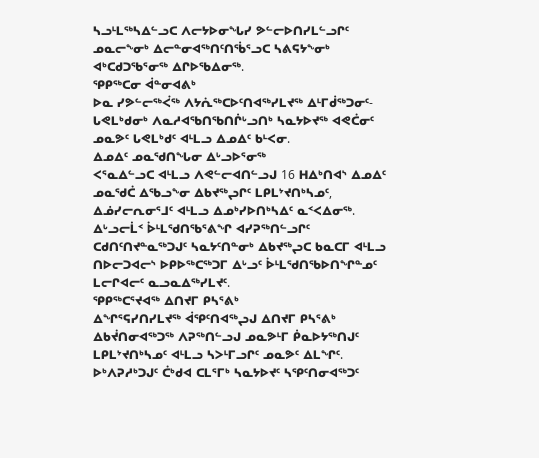ᓴᓗᒻᒪᖅᓴᐃᓪᓗᑕ ᐱᓕᔭᐅᓂᖓᓯ ᕗᓪᓕᐅᑎᓯᒪᓪᓗᒋᑦ ᓄᓇᓕᖕᓂᒃ ᐃᓕᓐᓂᐊᖅᑎᑦᑎᖄᕐᓗᑕ ᓴᕕᕋᔭᖕᓂᒃ ᐊᒃᑕᑯᑐᖃᕐᓂᖅ ᐃᒋᐅᖃᐃᓂᖅ.
ᕿᑭᖅᑕᓂ ᐋᓐᓂᐊᕕᒃ
ᐅᓇ ᓯᕗᓪᓕᖅᐹᖅ ᐱᔭᕇᖅᑕᐅᑦᑎᐊᖅᓯᒪᔪᖅ ᐃᒻᒥᑰᖅᑐᓂᑦ-ᒐᕙᒪᒃᑯᓂᒃ ᐱᓇᓱᐊᖃᑎᖃᑎᒌᒡᓗᑎᒃ ᓴᓇᔭᐅᔪᖅ ᐊᕙᑖᓂᑦ ᓄᓇᕗᑦ ᒐᕙᒪᒃᑯᑦ ᐊᒻᒪᓗ ᐃᓄᐃᑦ ᑲᒻᐸᓂ.
ᐃᓄᐃᑦ ᓄᓇᖁᑎᖓᓂ ᐃᒡᓗᐅᕐᓂᖅ
ᐸᕐᓇᐃᓪᓗᑕ ᐊᒻᒪᓗ ᐱᕙᓪᓕᐊᑎᓪᓗᒍ 16 ᕼᐃᒃᑎᐊᔅ ᐃᓄᐃᑦ ᓄᓇᖁᑖ ᐃᖃᓗᖕᓂ ᐃᑲᔪᖅᖢᒋᑦ ᒪᑭᒪᔾᔪᑎᒃᓴᓄᑦ, ᐃᓅᓯᓕᕆᓂᕐᒧᑦ ᐊᒻᒪᓗ ᐃᓄᒃᓯᐅᑎᒃᓴᐃᑦ ᓇᑉᐸᐃᓂᖅ.
ᐃᒡᓗᓕᒫᑉ ᐆᒻᒪᖁᑎᖃᕐᕕᖏ ᐊᓯᕈᖅᑎᓪᓗᒋᑦ
ᑕᑯᑎᑦᑎᔪᓐᓇᖅᑐᒍᑦ ᓴᓇᔭᑦᑎᓐᓂᒃ ᐃᑲᔪᖅᖢᑕ ᑲᓇᑕᒥ ᐊᒻᒪᓗ ᑎᐅᓕᑐᐊᓕᔅ ᐅᑭᐅᖅᑕᖅᑐᒥ ᐃᒡᓗᑦ ᐆᒻᒪᖁᑎᖃᐅᑎᖏᓐᓄᑦ ᒪᓕᒋᐊᓕᑦ ᓇᓗᓇᐃᖅᓯᒪᔪᑦ.
ᕿᑭᖅᑕᕐᔪᐊᖅ ᐃᑎᔪᒥ ᑭᓴᕐᕕᒃ
ᐃᖏᕐᕋᓯᑎᓯᒪᔪᖅ ᐋᕿᑦᑎᐊᖅᖢᒍ ᐃᑎᔪᒥ ᑭᓴᕐᕕᒃ ᐃᑲᔫᑎᓂᐊᖅᑐᖅ ᐱᕈᖅᑎᓪᓗᒍ ᓄᓇᕗᒻᒥ ᑮᓇᐅᔭᖅᑎᒍᑦ ᒪᑭᒪᔾᔪᑎᒃᓴᓄᑦ ᐊᒻᒪᓗ ᓴᐳᒻᒥᓗᒋᑦ ᓄᓇᕗᑦ ᐃᒪᖏᑦ.
ᐅᒃᐱᕈᓱᒃᑐᒍᑦ ᑖᒃᑯᐊ ᑕᒪᕐᒥᒃ ᓴᓇᔭᐅᔪᑦ ᓴᕿᑦᑎᓂᐊᖅᑐᑦ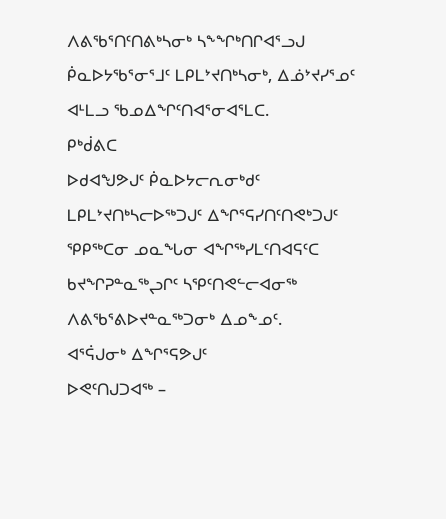ᐱᕕᖃᕐᑎᑦᑎᕕᒃᓴᓂᒃ ᓴᖕᖏᒃᑎᒋᐊᕐᓗᒍ ᑮᓇᐅᔭᖃᕐᓂᕐᒧᑦ ᒪᑭᒪᔾᔪᑎᒃᓴᓂᒃ, ᐃᓅᔾᔪᓯᕐᓄᑦ ᐊᒻᒪᓗ ᖃᓄᐃᖏᑦᑎᐊᕐᓂᐊᕐᒪᑕ.
ᑭᒃᑰᕕᑕ
ᐅᑯᐊᖑᕗᒍᑦ ᑮᓇᐅᔭᓕᕆᓂᒃᑯᑦ ᒪᑭᒪᔾᔪᑎᒃᓴᓕᐅᖅᑐᒍᑦ ᐃᖏᕐᕋᓯᑎᑦᑎᕙᒃᑐᒍᑦ ᕿᑭᖅᑕᓂ ᓄᓇᖓᓂ ᐊᖏᖅᓯᒪᑦᑎᐊᕋᑦᑕ ᑲᔪᖏᕈᓐᓇᖅᖢᒋᑦ ᓴᕿᑦᑎᕙᓪᓕᐊᓂᖅ ᐱᕕᖃᕐᕕᐅᔪᓐᓇᖅᑐᓂᒃ ᐃᓄᖕᓄᑦ.
ᐊᕐᕌᒍᓂᒃ ᐃᖏᕐᕋᕗᒍᑦ
ᐅᕙᑦᑎᒍᑐᐊᖅ –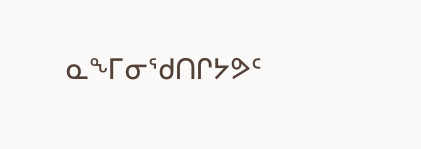ᓇᖕᒥᓂᖁᑎᒋᔭᕗᑦ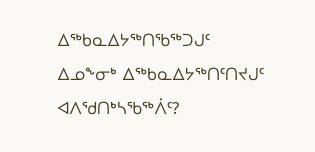ᐃᖅᑲᓇᐃᔭᖅᑎᖃᖅᑐᒍᑦ
ᐃᓄᖕᓂᒃ ᐃᖅᑲᓇᐃᔭᖅᑎᑦᑎᔪᒍᑦ
ᐊᐱᖁᑎᒃᓴᖃᖅᐲᑦ?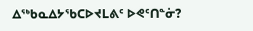ᐃᖅᑲᓇᐃᔭᖃᑕᐅᔪᒪᕕᑦ ᐅᕙᑦᑎᓐᓃ?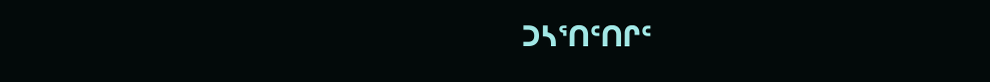ᑐᓴᕐᑎᑦᑎᒋᑦ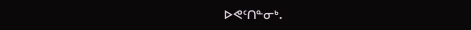ᐅᕙᑦᑎᓐᓂᒃ.